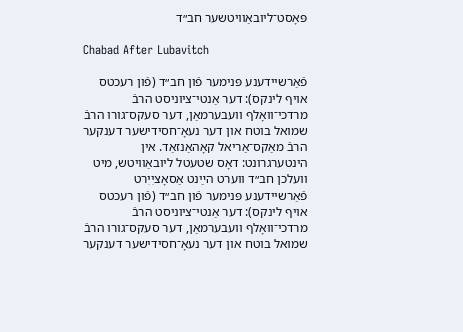פּאָסט־ליובאַוויטשער חב״ד

Chabad After Lubavitch

פֿאַרשיידענע פּנימער פֿון חב״ד (פֿון רעכטס אויף לינקס): דער אַנטי־ציוניסט הרבֿ מרדכי־וואָלף וועבערמאַן, דער סעקס־גורו הרבֿ שמואל בוטח און דער נעאָ־חסידישער דענקער הרבֿ מאַקס־אַריאל קאָהאַנזאַד. אין הינטערגרונט: דאָס שטעטל ליובאַוויטש, מיט וועלכן חב״ד ווערט הײַנט אַסאָציִיִרט
פֿאַרשיידענע פּנימער פֿון חב״ד (פֿון רעכטס אויף לינקס): דער אַנטי־ציוניסט הרבֿ מרדכי־וואָלף וועבערמאַן, דער סעקס־גורו הרבֿ שמואל בוטח און דער נעאָ־חסידישער דענקער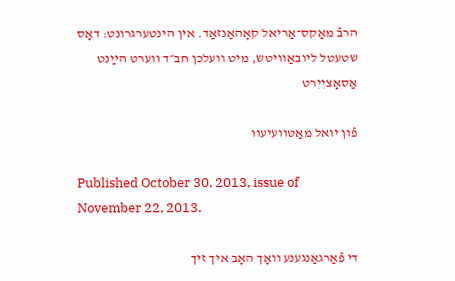הרבֿ מאַקס־אַריאל קאָהאַנזאַד. אין הינטערגרונט: דאָס שטעטל ליובאַוויטש, מיט וועלכן חב״ד ווערט הײַנט אַסאָציִיִרט

פֿון יואל מאַטוועיעוו

Published October 30, 2013, issue of November 22, 2013.

די פֿאַרגאַנגענע וואָך האָב איך זיך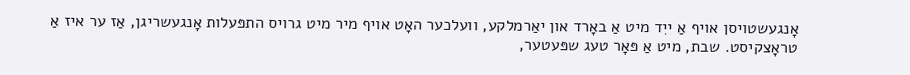אָנגעשטויסן אויף אַ ייִד מיט אַ באָרד און יאַרמלקע, וועלכער האָט אויף מיר מיט גרויס התפּעלות אָנגעשריגן, אַז ער איז אַ טראָצקיסט. שבת, מיט אַ פּאָר טעג שפּעטער,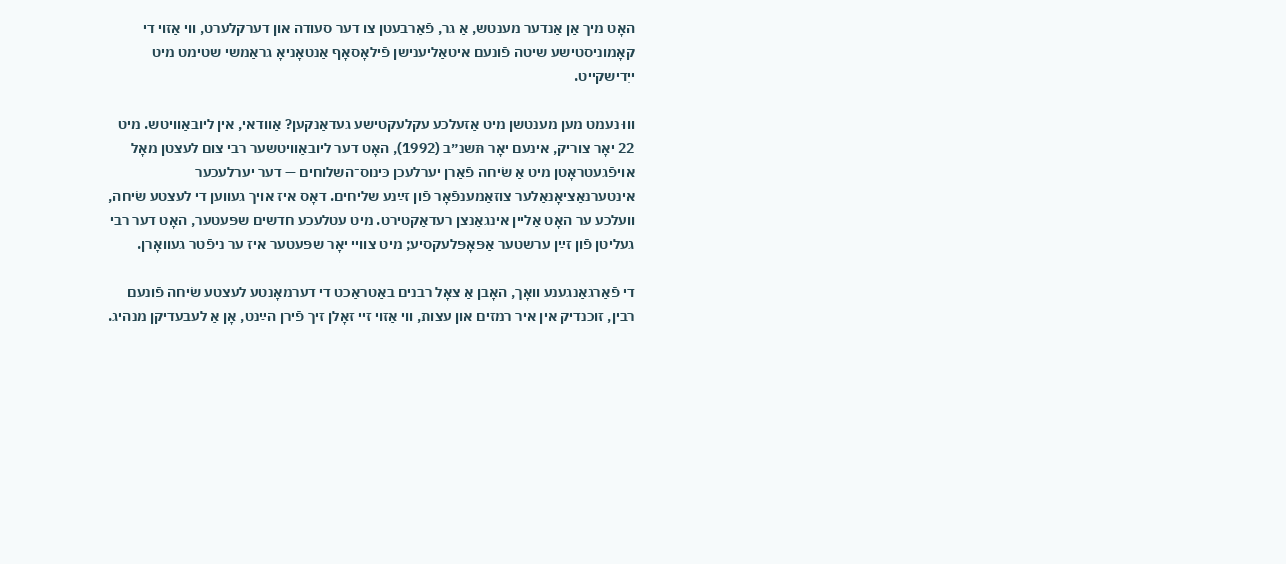האָט מיך אַן אַנדער מענטש, אַ גר, פֿאַרבעטן צו דער סעודה און דערקלערט, ווי אַזוי די קאָמוניסטישע שיטה פֿונעם איטאַליענישן פֿילאָסאָף אַנטאָניאָ גראַמשי שטימט מיט ייִדישקייט.

וווּ נעמט מען מענטשן מיט אַזעלכע עקלעקטישע געדאַנקען? אַוודאי, אין ליובאַוויטש. מיט 22 יאָר צוריק, אינעם יאָר תּשנ״ב (1992), האָט דער ליובאַוויטשער רבי צום לעצטן מאָל אויפֿגעטראָטן מיט אַ שׂיחה פֿאַרן יערלעכן כּינוס־השלוחים — דער יערלעכער אינטערנאַציאָנאַלער צוזאַמענפֿאָר פֿון זײַנע שליחים. דאָס איז אויך געווען די לעצטע שׂיחה, וועלכע ער האָט אַליין אינגאַנצן רעדאַקטירט. מיט עטלעכע חדשים שפּעטער, האָט דער רבי געליטן פֿון זײַן ערשטער אַפּאָפּלעקסיע; מיט צוויי יאָר שפּעטער איז ער ניפֿטר געוואָרן.

די פֿאַרגאַנגענע וואָך, האָבן אַ צאָל רבנים באַטראַכט די דערמאָנטע לעצטע שׂיחה פֿונעם רבין, זוכנדיק אין איר רמזים און עצות, ווי אַזוי זיי זאָלן זיך פֿירן הײַנט, אָן אַ לעבעדיקן מנהיג.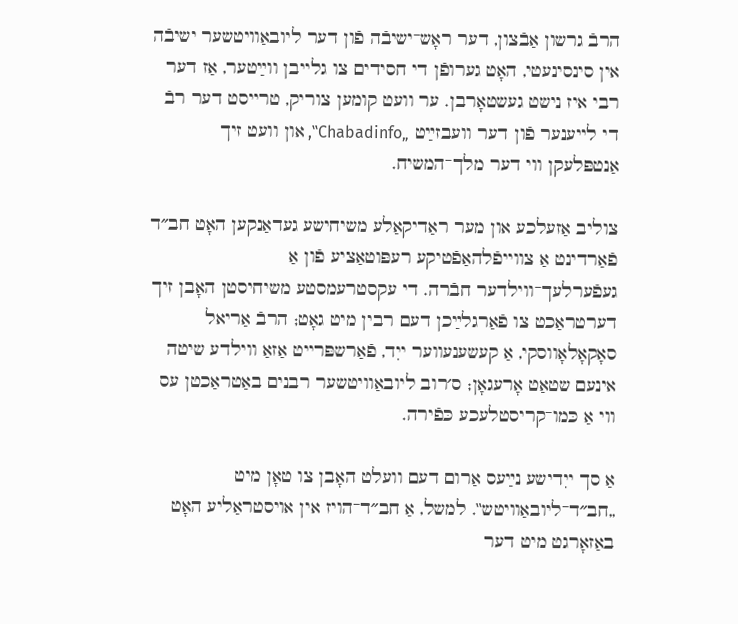הרבֿ גרשון אַבֿצון, דער ראָש־ישיבֿה פֿון דער ליובאַוויטשער ישיבֿה אין סינסינעטי, האָט גערופֿן די חסידים צו גלייבן ווײַטער, אַז דער רבי איז נישט געשטאָרבן. ער וועט קומען צוריק, טרייסט דער רבֿ די לייענער פֿון דער וועבזײַט „Chabadinfo‟, און וועט זיך אַנטפּלעקן ווי דער מלך־המשיח.

צוליב אַזעלכע און מער ראַדיקאַלע משיחישע געדאַנקען האָט חב״ד פֿאַרדינט אַ צווייפֿלהאַפֿטיקע רעפּוטאַציע פֿון אַ געפֿערלעך־ווילדער חבֿרה. די עקסטרעמסטע משיחיסטן האָבן זיך דערטראַכט צו פֿאַרגלײַכן דעם רבין מיט גאָט; הרבֿ אַריאל סאָקאָלאָווסקי, אַ קעשענעווער ייִד, פֿאַרשפּרייט אַזאַ ווילדע שיטה אינעם שטאַט אָרעגאָן; ס׳רוב ליובאַוויטשער רבנים באַטראַכטן עס ווי אַ כּמו־קריסטלעכע כּפֿירה.

אַ סך ייִדישע נײַעס אַרום דעם וועלט האָבן צו טאָן מיט „חב״ד־ליובאַוויטש‟. למשל, אַ חב״ד־הויז אין אויסטראַליע האָט באַזאָרגט מיט דער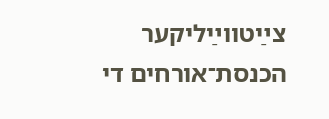צײַטווײַליקער הכנסת־אורחים די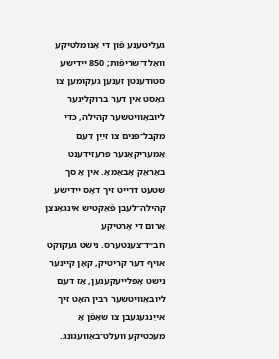געליטענע פֿון די אַנומלטיקע וואַלד־שׂריפֿות; 850 ייִדישע סטודענטן זענען געקומען צו גאַסט אין דער ברוקלינער ליובאַוויטשער קהילה, כּדי מקבל־פּנים צו זײַן דעם אַמעריקאַנער פּרעזידענט באַראַק אָבאַמאַ. אין אַ סך שטעט דרייט זיך דאָס ייִדישע קהילה־לעבן פֿאַקטיש אינגאַנצן אַרום די אָרטיקע חב״ד־צענטערס. נישט געקוקט אויף דער קריטיק, קאָן קיינער נישט אָפּלייעקענען, אַז דעם ליובאַוויטשער רבין האָט זיך אײַנגעגעבן צו שאַפֿן אַ מעכטיקע וועלט־באַוועגונג.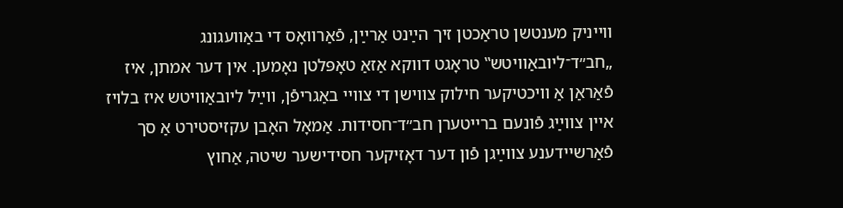ווייניק מענטשן טראַכטן זיך הײַנט אַרײַן, פֿאַרוואָס די באַוועגונג „חב״ד־ליובאַוויטש‟ טראָגט דווקא אַזאַ טאָפּלטן נאָמען. אין דער אמתן, איז פֿאַראַן אַ וויכטיקער חילוק צווישן די צוויי באַגריפֿן, ווײַל ליובאַוויטש איז בלויז איין צווײַג פֿונעם ברייטערן חב״ד־חסידות. אַמאָל האָבן עקזיסטירט אַ סך פֿאַרשיידענע צווײַגן פֿון דער דאָזיקער חסידישער שיטה, אַחוץ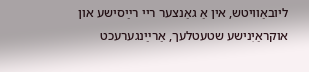ליובאַוויטש, אין אַ גאַנצער ריי רײַסישע און אוקראַיִנישע שטעטלעך, אַרײַנגערעכט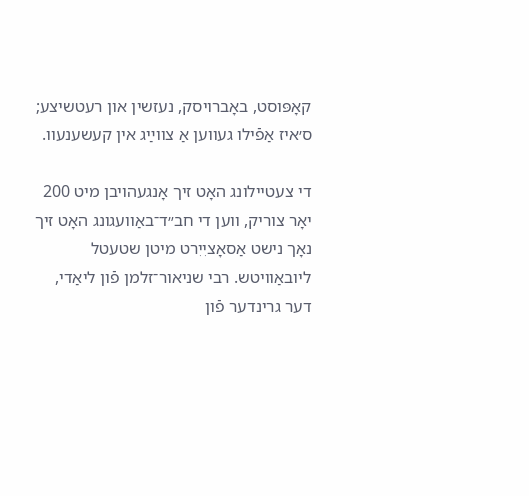קאָפּוסט, באָברויסק, נעזשין און רעטשיצע; ס׳איז אַפֿילו געווען אַ צווײַג אין קעשענעוו.

די צעטיילונג האָט זיך אָנגעהויבן מיט 200 יאָר צוריק, ווען די חב״ד־באַוועגונג האָט זיך נאָך נישט אַסאָציִיִרט מיטן שטעטל ליובאַוויטש. רבי שניאור־זלמן פֿון ליאַדי, דער גרינדער פֿון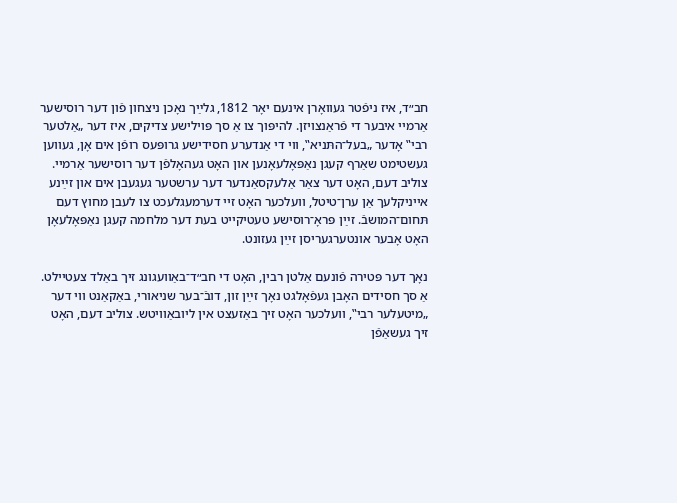חב״ד, איז ניפֿטר געוואָרן אינעם יאָר 1812, גלײַך נאָכן ניצחון פֿון דער רוסישער אַרמיי איבער די פֿראַנצויזן. להיפּוך צו אַ סך פּוילישע צדיקים, איז דער „אַלטער רבי‟ אָדער „בעל־התּניא‟, ווי די אַנדערע חסידישע גרופּעס רופֿן אים אָן, געווען געשטימט שאַרף קעגן נאַפּאָלעאָנען און האָט געהאָלפֿן דער רוסישער אַרמיי. צוליב דעם, האָט דער צאַר אַלעקסאַנדער דער ערשטער געגעבן אים און זײַנע אייניקלעך אַן ערן־טיטל, וועלכער האָט זיי דערמעגלעכט צו לעבן מחוץ דעם תּחום־המושבֿ. זײַן פּראָ־רוסישע טעטיקייט בעת דער מלחמה קעגן נאַפּאָלעאָן האָט אָבער אונטערגעריסן זײַן געזונט.

נאָך דער פּטירה פֿונעם אַלטן רבין, האָט די חב״ד־באַוועגונג זיך באַלד צעטיילט. אַ סך חסידים האָבן געפֿאָלגט נאָך זײַן זון, דובֿ־בער שניאורי, באַקאַנט ווי דער „מיטעלער רבי‟, וועלכער האָט זיך באַזעצט אין ליובאַוויטש. צוליב דעם, האָט זיך געשאַפֿן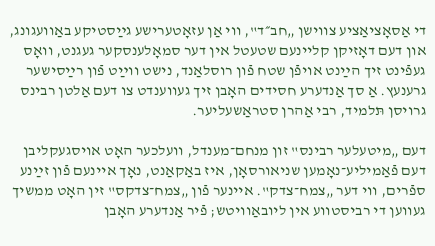די אַסאָציאַציע צווישן „חב״ד‟, ווי אַן עזאָטערישע גײַסטיקע באַוועגונג, און דעם דאָזיקן קליינעם שטעטל אין דער סמאָלענסקער געגנט, וואָס געפֿינט זיך הײַנט אויפֿן שטח פֿון רוסלאַנד, נישט ווײַט פֿון רײַסישער גרענעץ. אַ סך אַנדערע חסידים האָבן זיך געווענדט צו דעם אַלטן רבינס גרויסן תּלמיד, רבי אַהרן סטראַשעליער.

דעם „מיטעלער רבינס‟ זון מנחם־מענדל, וועלכער האָט אויסגעקליבן דעם פֿאַמיליע־נאָמען שניאורסאָן, איז באַקאַנט, נאָך איינעם פֿון זײַנע ספֿרים, ווי דער „צמח־צדק‟. איינער פֿון „צמח־צדקס‟ זין האָט ממשיך געווען די רביסטווע אין ליובאַוויטש; פֿיר אַנדערע האָבן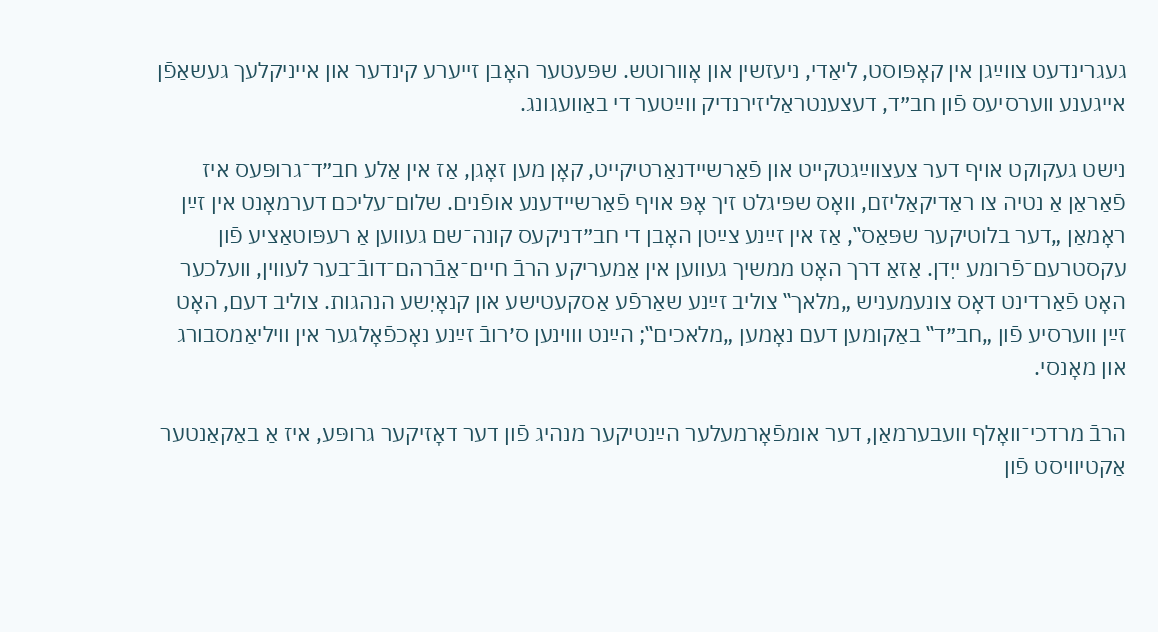געגרינדעט צווײַגן אין קאָפּוסט, ליאַדי, ניעזשין און אָוורוטש. שפּעטער האָבן זייערע קינדער און אייניקלעך געשאַפֿן אייגענע ווערסיעס פֿון חב״ד, דעצענטראַליזירנדיק ווײַטער די באַוועגונג.

נישט געקוקט אויף דער צעצווײַגטקייט און פֿאַרשיידנאַרטיקייט, קאָן מען זאָגן, אַז אין אַלע חב״ד־גרופּעס איז פֿאַראַן אַ נטיה צו ראַדיקאַליזם, וואָס שפּיגלט זיך אָפּ אויף פֿאַרשיידענע אופֿנים. שלום־עליכם דערמאָנט אין זײַן ראָמאַן „דער בלוטיקער שפּאַס‟, אַז אין זײַנע צײַטן האָבן די חב״דניקעס קונה־שם געווען אַ רעפּוטאַציע פֿון עקסטרעם־פֿרומע ייִדן. אַזאַ דרך האָט ממשיך געווען אין אַמעריקע הרבֿ חיים־אַבֿרהם־דובֿ־בער לעווין, וועלכער האָט פֿאַרדינט דאָס צונעמעניש „מלאך‟ צוליב זײַנע שאַרפֿע אַסקעטישע און קנאָיִשע הנהגות. צוליב דעם, האָט זײַן ווערסיע פֿון „חב״ד‟ באַקומען דעם נאָמען „מלאכים‟; הײַנט וווינען ס׳רובֿ זײַנע נאָכפֿאָלגער אין וויליאַמסבורג און מאָנסי.

הרבֿ מרדכי־וואָלף וועבערמאַן, דער אומפֿאָרמעלער הײַנטיקער מנהיג פֿון דער דאָזיקער גרופּע, איז אַ באַקאַנטער אַקטיוויסט פֿון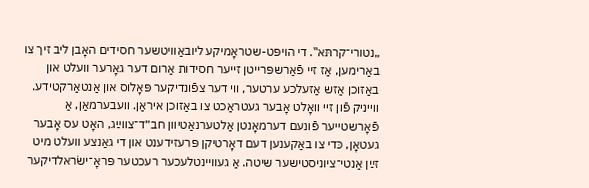„נטורי־קרתּא‟. די הויפּט-שטראָמיקע ליובאַוויטשער חסידים האָבן ליב זיך צו באַרימען, אַז זיי פֿאַרשפּרייטן זייער חסידות אַרום דער גאָרער וועלט און באַזוכן אַזש אַזעלכע ערטער, ווי דער צפֿונדיקער פּאָלוס און אַנטאַרקטידע. ווייניק פֿון זיי וואָלט אָבער געטראַכט צו באַזוכן איראַן. וועבערמאַן, אַ פֿאָרשטייער פֿונעם דערמאָנטן אַלטערנאַטיוון חב״ד־צווײַג, האָט עס אָבער געטאָן, כּדי צו באַקענען דעם דאָרטיקן פּרעזידענט און די גאַנצע וועלט מיט זײַן אַנטי־ציוניסטישער שיטה. אַ געוויינטלעכער רעכטער פּראָ־ישׂראלדיקער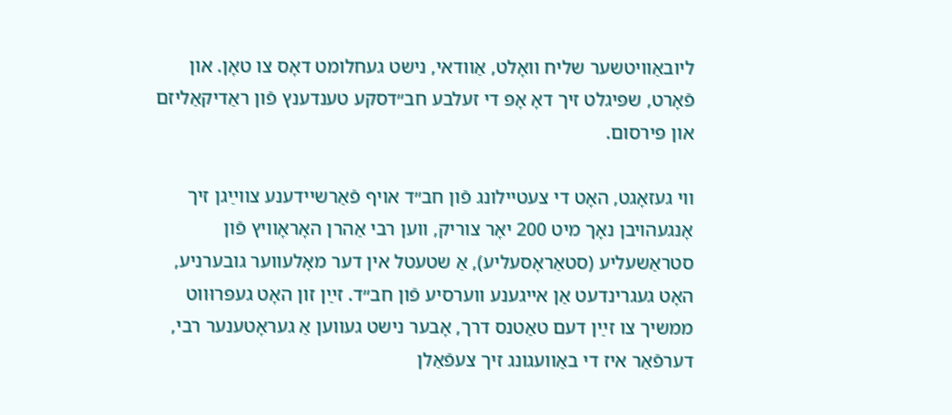ליובאַוויטשער שליח וואָלט, אַוודאי, נישט געחלומט דאָס צו טאָן. און פֿאָרט, שפּיגלט זיך דאָ אָפּ די זעלבע חב״דסקע טענדענץ פֿון ראַדיקאַליזם און פּירסום.

ווי געזאָגט, האָט די צעטיילונג פֿון חב״ד אויף פֿאַרשיידענע צווײַגן זיך אָנגעהויבן נאָך מיט 200 יאָר צוריק, ווען רבי אַהרן האָראָוויץ פֿון סטראַשעליע (סטאַראָסעליע), אַ שטעטל אין דער מאָלעווער גובערניע, האָט געגרינדעט אַן אייגענע ווערסיע פֿון חב״ד. זײַן זון האָט געפּרוּווט ממשיך צו זײַן דעם טאַטנס דרך, אָבער נישט געווען אַ געראָטענער רבי, דערפֿאַר איז די באַוועגונג זיך צעפֿאַלן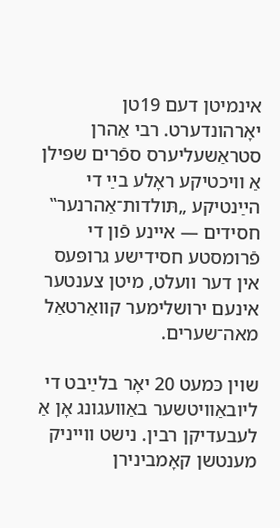אינמיטן דעם 19טן יאָרהונדערט. רבי אַהרן סטראַשעליערס ספֿרים שפּילן אַ וויכטיקע ראָלע בײַ די הײַנטיקע „תּולדות־אַהרנער‟ חסידים — איינע פֿון די פֿרומסטע חסידישע גרופּעס אין דער וועלט, מיטן צענטער אינעם ירושלימער קוואַרטאַל מאה־שערים.

שוין כּמעט 20 יאָר בלײַבט די ליובאַוויטשער באַוועגונג אָן אַ לעבעדיקן רבין. נישט ווייניק מענטשן קאָמבינירן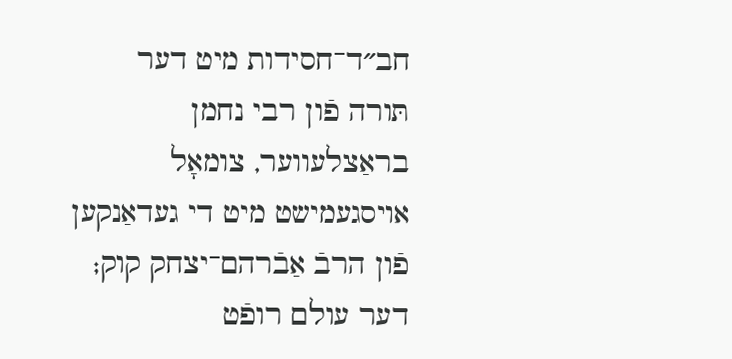חב״ד־חסידות מיט דער תּורה פֿון רבי נחמן בראַצלעווער, צומאָל אויסגעמישט מיט די געדאַנקען פֿון הרבֿ אַבֿרהם־יצחק קוק; דער עולם רופֿט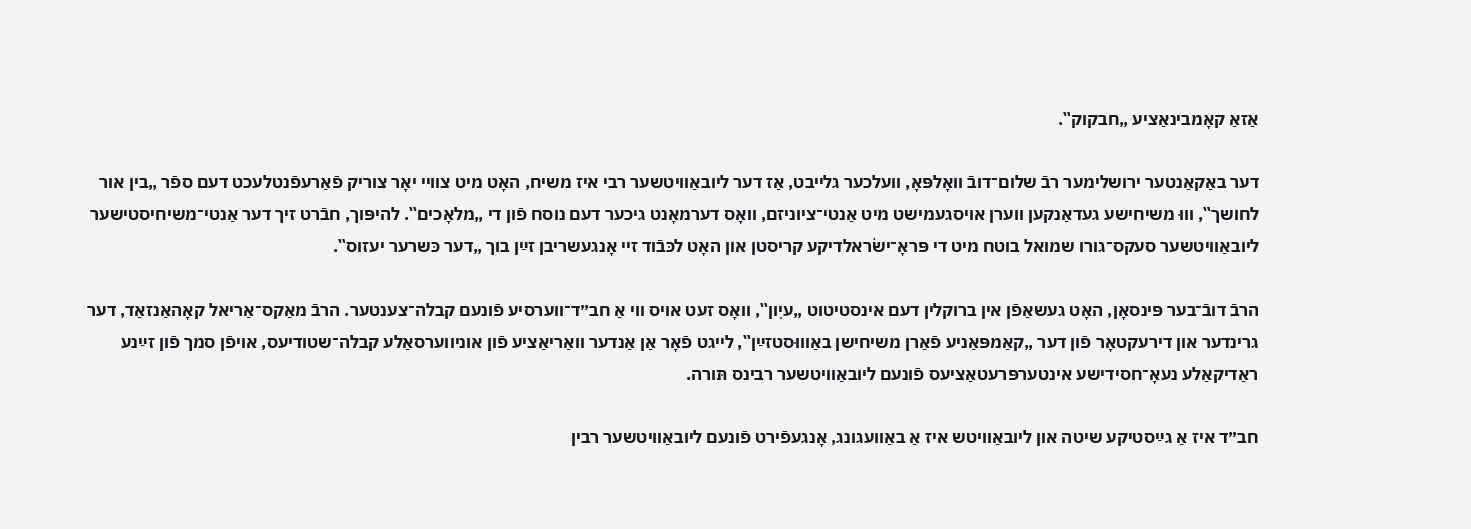אַזאַ קאָמבינאַציע „חבקוק‟.

דער באַקאַנטער ירושלימער רבֿ שלום־דובֿ וואָלפּאָ, וועלכער גלייבט, אַז דער ליובאַוויטשער רבי איז משיח, האָט מיט צוויי יאָר צוריק פֿאַרעפֿנטלעכט דעם ספֿר „בין אור לחושך‟, וווּ משיחישע געדאַנקען ווערן אויסגעמישט מיט אַנטי־ציוניזם, וואָס דערמאָנט גיכער דעם נוסח פֿון די „מלאָכים‟. להיפּוך, חבֿרט זיך דער אַנטי־משיחיסטישער ליובאַוויטשער סעקס־גורו שמואל בוטח מיט די פּראָ־ישׂראלדיקע קריסטן און האָט לכּבֿוד זיי אָנגעשריבן זײַן בוך „דער כּשרער יעזוס‟.

הרבֿ דובֿ־בער פּינסאָן, האָט געשאַפֿן אין ברוקלין דעם אינסטיטוט „עיִון‟, וואָס זעט אויס ווי אַ חב״ד־ווערסיע פֿונעם קבלה־צענטער. הרבֿ מאַקס־אַריאל קאָהאַנזאַד, דער גרינדער און דירעקטאָר פֿון דער „קאַמפּאַניע פֿאַרן משיחישן באַוווּסטזײַן‟, לייגט פֿאָר אַן אַנדער וואַריאַציע פֿון אוניווערסאַלע קבלה־שטודיעס, אויפֿן סמך פֿון זײַנע ראַדיקאַלע נעאָ־חסידישע אינטערפּרעטאַציעס פֿונעם ליובאַוויטשער רבינס תּורה.

חב״ד איז אַ גײַסטיקע שיטה און ליובאַוויטש איז אַ באַוועגונג, אָנגעפֿירט פֿונעם ליובאַוויטשער רבין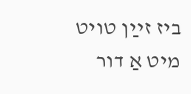ביז זײַן טויט מיט אַ דור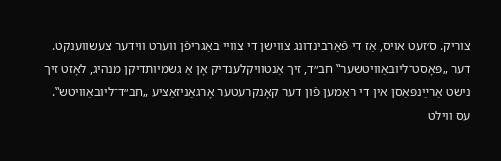צוריק. ס׳זעט אויס, אַז די פֿאַרבינדונג צווישן די צוויי באַגריפֿן ווערט ווידער צעשווענקט. דער „פּאָסט־ליובאַוויטשער‟ חב״ד, זיך אַנטוויקלענדיק אָן אַ גשמיותדיקן מנהיג, לאָזט זיך נישט אַרײַנפּאַסן אין די ראַמען פֿון דער קאָנקרעטער אָרגאַניזאַציע „חב״ד־ליובאַוויטש‟. עס ווילט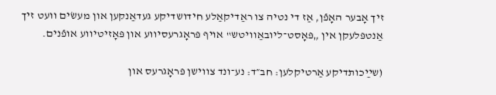זיך אָבער האָפֿן, אַז די נטיה צו ראַדיקאַלע חידושדיקע געדאַנקען און מעשׂים וועט זיך אַנטפּלעקן אין „פּאָסט־ליובאַוויטש‟ אויף פּראָגרעסיווע און פּאָזיטיווע אופֿנים.

(שײַכותדיקע אַרטיקלען: חב״ד: נע־ונד צווישן פּראָגרעס און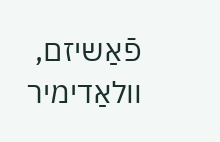פֿאַשיזם, וולאַדימיר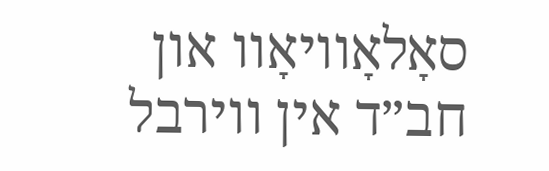סאָלאָוויאָוו און חב״ד אין ווירבל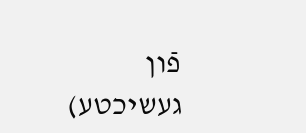פֿון געשיכטע)